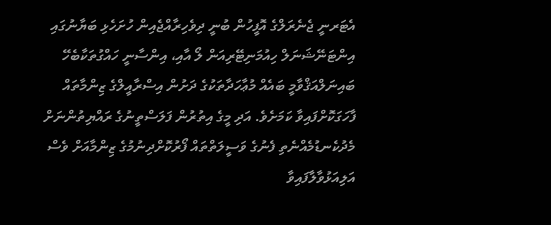އެޓަރނީ ޖެނެރަލްގެ އޮފީހުން ބުނީ ދިވެހިރާއްޖެއިން ހުށަހެޅި ބަޔާނުގައި އިންޓަނޭޝަނަލް ހިއުމަނިޓޭރިއަން ލޯ އާއި، އިންސާނީ ހައްގުތަކާބެހޭ ބައިނަލްއަޤްވާމީ ބައެއް މުޢާހަދާތަކުގެ ދަށުން އިސްރާއީލްގެ ޒިންމާތައް ފާހަގަކޮށްފައިވާ ކަމަށެވެ. އަދި މީގެ އިތުރުން ފަލަސްތީނުގެ ރައްޔިތުންނަށް މެދުކެނޑުމެއްނެތި ފެނުގެ ވަސީލަތްތައް ފޯރުކޮށްދިނުމުގެ ޒިންމާއަށް ވެސް އަލިއަޅުވާލާފައިވާ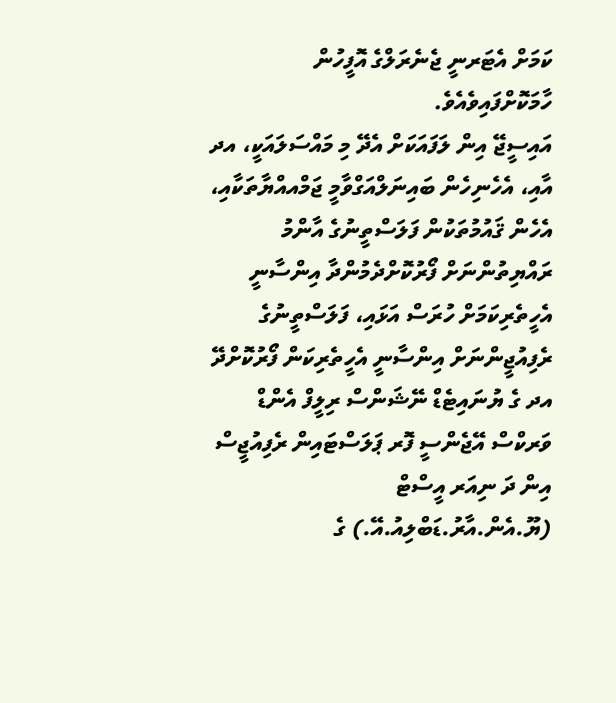ކަމަށް އެޓަރނީ ޖެނެރަލްގެ އޮފީހުން ހާމަކޮށްފައިވެއެވެ.
އައިސީޖޭ އިން ލަފައަކަށް އެދޭ މި މައްސަލައަކީ، އދ އާއި، އެހެނިހެން ބައިނަލްއަގްވާމީ ޖަމްއއްޔާތަކާއި، އެހެން ޤައުމުތަކުން ފަލަސްތީނުގެ އާންމު ރައްޔިތުންނަށް ފޯރުކޮށްދެމުންދާ އިންސާނީ އެހީތެރިކަމަށް ހުރަސް އަޅައި، ފަލަސްތީނުގެ ރެފިއުޖީންނަށް އިންސާނީ އެހީތެރިކަން ފޯރުކޮށްދޭ އދ ގެ ޔުނައިޓެޑް ނޭޝަންސް ރިލީފް އެންޑް ވަރކްސް އޭޖެންސީ ފޮރ ޕަލަސްޓައިން ރެފިއުޖީސް އިން ދަ ނިއަރ އީސްޓް (ޔޫ.އެން.އާރު.ޑަބްލިއު.އޭ.) ގެ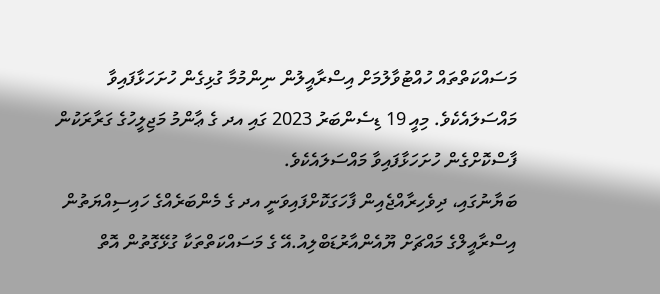މަސައްކަތްތައް ހުއްޓުވާލުމަށް އިސްރާއީލުން ނިންމުމާ ގުޅިގެން ހުށަހަޅާފައިވާ މައްސަލައެކެވެ. މިއީ 19 ޑިސެންބަރު 2023 ގައި އދ ގެ ޢާންމު މަޖިލީހުގެ ގަރާރަކުން ފާސްކޮށްގެން ހުށަހަޅާފައިވާ މައްސަލައެކެވެ.
ބަޔާނުގައި، ދިވެހިރާއްޖެއިން ފާހަގަކޮށްފައިވަނީ އދ ގެ މެންބަރެއްގެ ހައިސިއްޔަތުން އިސްރާއީލްގެ މައްޗަށް ޔޫއެންއާރުޑަބްލިއު.އޭ ގެ މަސައްކަތްތަކާ ގުޅޭގޮތުން އޮތް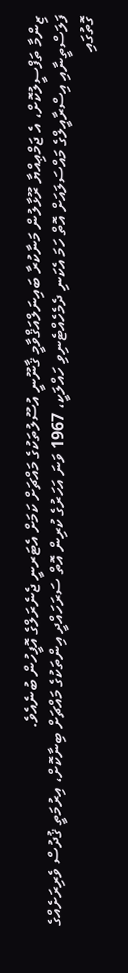ޒިންމާ ތަފްސީލުކޮށް، އެ ޖަމްޢިއްޔާ ރޫޅާލުން މަނާކުރާ ބައިނަލްއަޤްވާމީ ޤާނޫނީ އުސޫލުތަކުގެ މައްޗަށް ކަމަށް އެޓަރނީ ޖެނެރަލްގެ އޮފީހުން ބުނެއެވެ.
ފަލަސްތީނާއި އިސްރާއީލްގެ މައްސަލައަށް އޮތް ހަމަ އެކަނި ދެމެހެއްޓެނިވި ހައްލަކީ، 1967 ވަނަ އަހަރުގެ ކުރިން އޮތް ސަރަހައްދީ އިންތަކުގެ މައްޗަށް ބިނާކޮށް، އިރުމަތީ ޤުދުސް ވެރިރަށެއްގެ ގޮތުގައި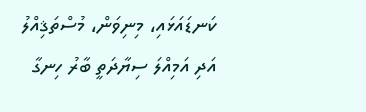ކަނޑައަޅައި، މިނިވަން، މުސްތަޤިއްލު އަދި އަމިއްލަ ސިޔާދަތީ ބާރު ހިނގާ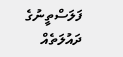ފަލަސްތީނުގެ ދައުލަތެއް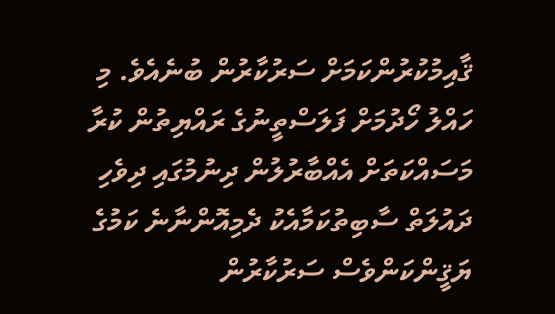ޤާއިމުކުރުންކަމަށް ސަރުކާރުން ބުނެއެވެ. މި ހައްލު ހޯދުމަށް ފަލަސްތީނުގެ ރައްޔިތުން ކުރާ މަސައްކަތަށް އެއްބާރުލުން ދިނުމުގައި ދިވެހި ދައުލަތް ސާބިތުކަމާއެކު ދެމިއޮންނާނެ ކަމުގެ ޔަޤީންކަންވެސް ސަރުކާރުން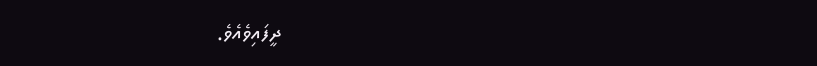ދީފައިވެއެވެ.